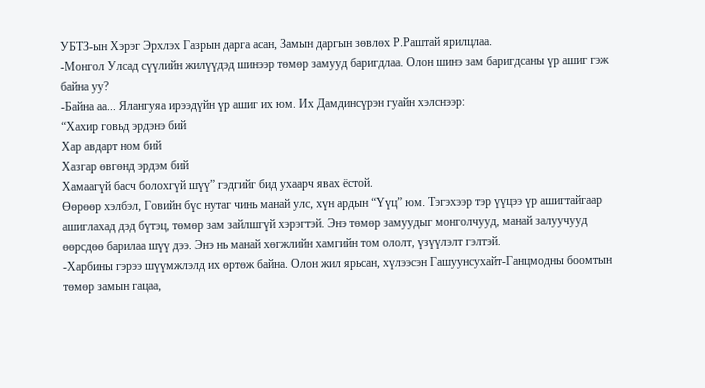УБТЗ-ын Хэрэг Эрхлэх Газрын дарга асан, Замын даргын зөвлөх Р.Раштай ярилцлаа.
-Монгол Улсад сүүлийн жилүүдэд шинээр төмөр замууд баригдлаа. Олон шинэ зам баригдсаны үр ашиг гэж байна уу?
-Байна аа... Ялангуяа ирээдүйн үр ашиг их юм. Их Дамдинсүрэн гуайн хэлснээр:
“Хахир говьд эрдэнэ бий
Хар авдарт ном бий
Хазгар өвгөнд эрдэм бий
Хамаагүй басч болохгүй шүү” гэдгийг бид ухаарч явах ёстой.
Өөрөөр хэлбэл, Говийн бүс нутаг чинь манай улс, хүн ардын “Үүц” юм. Тэгэхээр тэр үүцээ үр ашигтайгаар ашиглахад дэд бүтэц, төмөр зам зайлшгүй хэрэгтэй. Энэ төмөр замуудыг монголчууд, манай залуучууд өөрсдөө барилаа шүү дээ. Энэ нь манай хөгжлийн хамгийн том ололт, үзүүлэлт гэлтэй.
-Харбины гэрээ шүүмжлэлд их өртөж байна. Олон жил ярьсан, хүлээсэн Гашуунсухайт-Ганцмодны боомтын төмөр замын гацаа,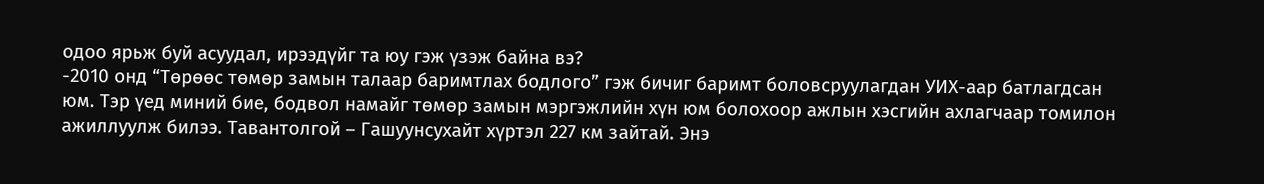одоо ярьж буй асуудал, ирээдүйг та юу гэж үзэж байна вэ?
-2010 онд “Төрөөс төмөр замын талаар баримтлах бодлого” гэж бичиг баримт боловсруулагдан УИХ-аар батлагдсан юм. Тэр үед миний бие, бодвол намайг төмөр замын мэргэжлийн хүн юм болохоор ажлын хэсгийн ахлагчаар томилон ажиллуулж билээ. Тавантолгой – Гашуунсухайт хүртэл 227 км зайтай. Энэ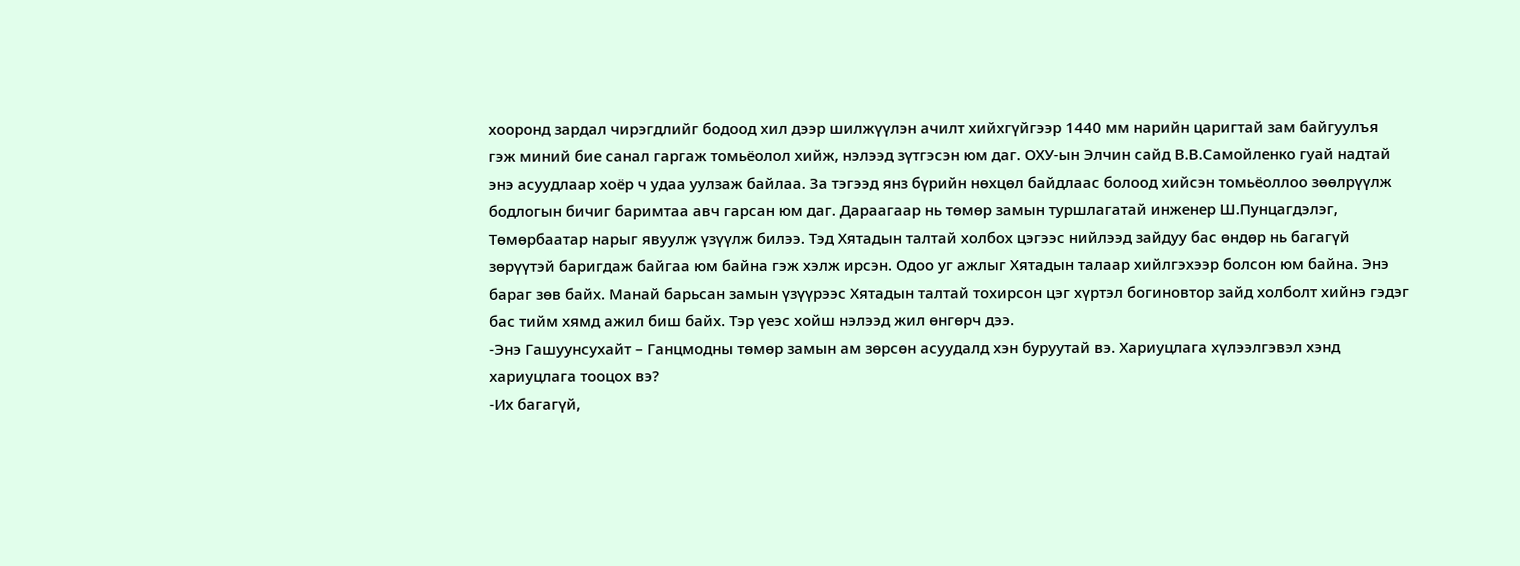хооронд зардал чирэгдлийг бодоод хил дээр шилжүүлэн ачилт хийхгүйгээр 1440 мм нарийн царигтай зам байгуулъя гэж миний бие санал гаргаж томьёолол хийж, нэлээд зүтгэсэн юм даг. ОХУ-ын Элчин сайд В.В.Самойленко гуай надтай энэ асуудлаар хоёр ч удаа уулзаж байлаа. За тэгээд янз бүрийн нөхцөл байдлаас болоод хийсэн томьёоллоо зөөлрүүлж бодлогын бичиг баримтаа авч гарсан юм даг. Дараагаар нь төмөр замын туршлагатай инженер Ш.Пунцагдэлэг, Төмөрбаатар нарыг явуулж үзүүлж билээ. Тэд Хятадын талтай холбох цэгээс нийлээд зайдуу бас өндөр нь багагүй зөрүүтэй баригдаж байгаа юм байна гэж хэлж ирсэн. Одоо уг ажлыг Хятадын талаар хийлгэхээр болсон юм байна. Энэ бараг зөв байх. Манай барьсан замын үзүүрээс Хятадын талтай тохирсон цэг хүртэл богиновтор зайд холболт хийнэ гэдэг бас тийм хямд ажил биш байх. Тэр үеэс хойш нэлээд жил өнгөрч дээ.
-Энэ Гашуунсухайт – Ганцмодны төмөр замын ам зөрсөн асуудалд хэн буруутай вэ. Хариуцлага хүлээлгэвэл хэнд хариуцлага тооцох вэ?
-Их багагүй,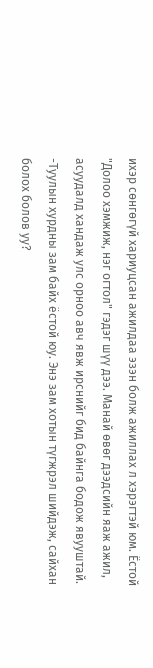ихэр сөнгөгүй хариуцсан ажилдаа эзэн болж ажиллах л хэрэгтэй юм. Ёстой "Долоо хэмжиж, нэг огтол" гэдэг шүү дээ. Манай өвөг дээдсийн яаж ажил, асуудалд хандаж улс орноо авч явж ирснийг бид байнга бодож явууштай.
-Туулын хурдны зам байх ёстой юу. Энэ зам хотын түгжрэл шийдэж, сайхан болох болов уу?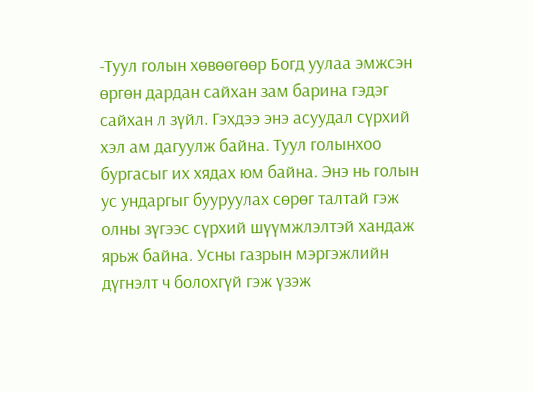-Туул голын хөвөөгөөр Богд уулаа эмжсэн өргөн дардан сайхан зам барина гэдэг сайхан л зүйл. Гэхдээ энэ асуудал сүрхий хэл ам дагуулж байна. Туул голынхоо бургасыг их хядах юм байна. Энэ нь голын ус ундаргыг бууруулах сөрөг талтай гэж олны зүгээс сүрхий шүүмжлэлтэй хандаж ярьж байна. Усны газрын мэргэжлийн дүгнэлт ч болохгүй гэж үзэж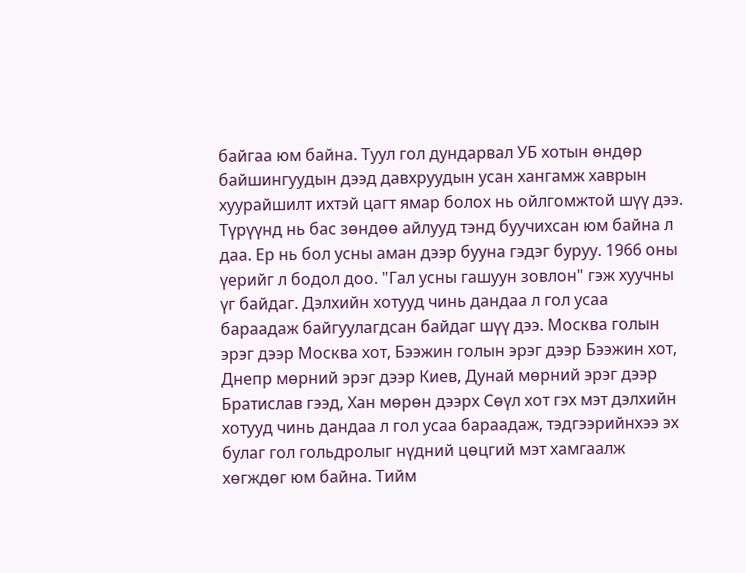байгаа юм байна. Туул гол дундарвал УБ хотын өндөр байшингуудын дээд давхруудын усан хангамж хаврын хуурайшилт ихтэй цагт ямар болох нь ойлгомжтой шүү дээ. Түрүүнд нь бас зөндөө айлууд тэнд буучихсан юм байна л даа. Ер нь бол усны аман дээр бууна гэдэг буруу. 1966 оны үерийг л бодол доо. "Гал усны гашуун зовлон" гэж хуучны үг байдаг. Дэлхийн хотууд чинь дандаа л гол усаа бараадаж байгуулагдсан байдаг шүү дээ. Москва голын эрэг дээр Москва хот, Бээжин голын эрэг дээр Бээжин хот, Днепр мөрний эрэг дээр Киев, Дунай мөрний эрэг дээр Братислав гээд, Хан мөрөн дээрх Сөүл хот гэх мэт дэлхийн хотууд чинь дандаа л гол усаа бараадаж, тэдгээрийнхээ эх булаг гол гольдролыг нүдний цөцгий мэт хамгаалж хөгждөг юм байна. Тийм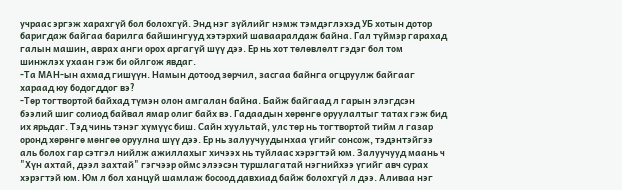учраас эргэж харахгүй бол болохгүй. Энд нэг зүйлийг нэмж тэмдэглэхэд УБ хотын дотор баригдаж байгаа барилга байшингууд хэтэрхий шавааралдаж байна. Гал түймэр гарахад галын машин, аврах анги орох аргагүй шүү дээ. Ер нь хот төлөвлөлт гэдэг бол том шинжлэх ухаан гэж би ойлгож явдаг.
-Та МАН-ын ахмад гишүүн. Намын дотоод зөрчил, засгаа байнга огцруулж байгааг хараад юу бодогддог вэ?
-Төр тогтвортой байхад түмэн олон амгалан байна. Байж байгаад л гарын элэгдсэн бээлий шиг солиод байвал ямар олиг байх вэ. Гадаадын хөрөнгө оруулалтыг татах гэж бид их ярьдаг. Тэд чинь тэнэг хүмүүс биш. Сайн хуультай, улс төр нь тогтвортой тийм л газар оронд хөрөнгө мөнгөө оруулна шүү дээ. Ер нь залуучуудынхаа үгийг сонсож, тэдэнтэйгээ аль болох гар сэтгэл нийлж ажиллахыг хичээх нь туйлаас хэрэгтэй юм. Залуучууд маань ч "Хүн ахтай, дээл захтай" гэгчээр оймс элээсэн туршлагатай нэгнийхээ үгийг авч сурах хэрэгтэй юм. Юм л бол ханцуй шамлаж босоод давхиад байж болохгүй л дээ. Аливаа нэг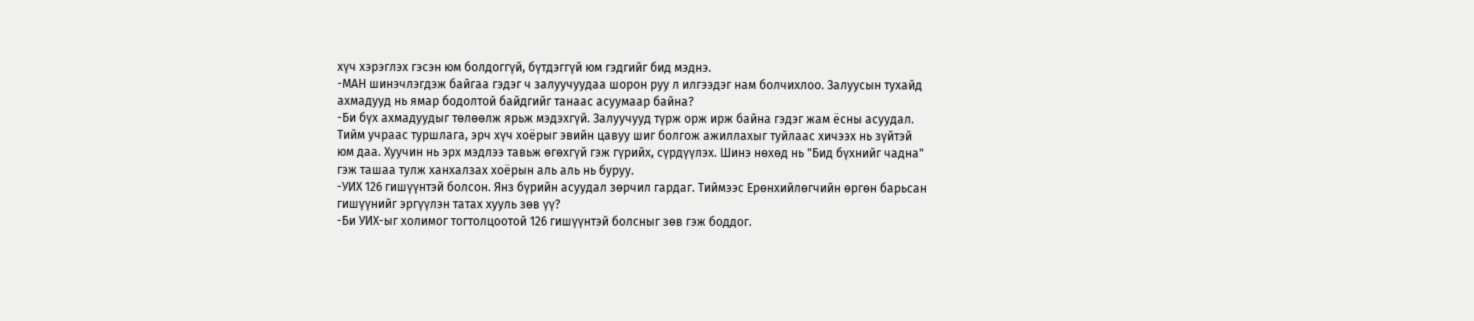хүч хэрэглэх гэсэн юм болдоггүй, бүтдэггүй юм гэдгийг бид мэднэ.
-МАН шинэчлэгдэж байгаа гэдэг ч залуучуудаа шорон руу л илгээдэг нам болчихлоо. Залуусын тухайд ахмадууд нь ямар бодолтой байдгийг танаас асуумаар байна?
-Би бүх ахмадуудыг төлөөлж ярьж мэдэхгүй. Залуучууд түрж орж ирж байна гэдэг жам ёсны асуудал. Тийм учраас туршлага, эрч хүч хоёрыг эвийн цавуу шиг болгож ажиллахыг туйлаас хичээх нь зүйтэй юм даа. Хуучин нь эрх мэдлээ тавьж өгөхгүй гэж гүрийх, сүрдүүлэх. Шинэ нөхөд нь "Бид бүхнийг чадна" гэж ташаа тулж ханхалзах хоёрын аль аль нь буруу.
-УИХ 126 гишүүнтэй болсон. Янз бүрийн асуудал зөрчил гардаг. Тиймээс Ерөнхийлөгчийн өргөн барьсан гишүүнийг эргүүлэн татах хууль зөв үү?
-Би УИХ-ыг холимог тогтолцоотой 126 гишүүнтэй болсныг зөв гэж боддог.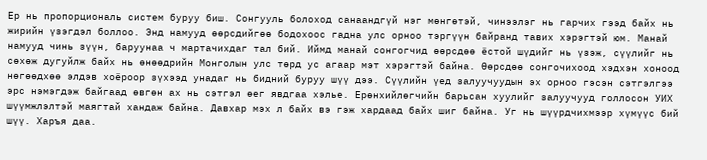Ер нь пропорциональ систем буруу биш. Сонгууль болоход санаандгүй нэг мөнгөтэй, чинээлэг нь гарчих гээд байх нь жирийн үзэгдэл боллоо. Энд намууд өөрсдийгөө бодохоос гадна улс орноо тэргүүн байранд тавих хэрэгтэй юм. Манай намууд чинь зүүн, баруунаа ч мартачихдаг тал бий. Иймд манай сонгогчид өөрсдөө ёстой шүдийг нь үзэж, сүүлийг нь сөхөж дугуйлж байх нь өнөөдрийн Монголын улс төрд ус агаар мэт хэрэгтэй байна. Өөрсдөө сонгочихоод хэдхэн хоноод нөгөөдхөө элдэв хоёроор зүхээд унадаг нь бидний буруу шүү дээ. Сүүлийн үед залуучуудын эх орноо гэсэн сэтгэлгээ эрс нэмэгдэж байгаад өвгөн ах нь сэтгэл өег явдгаа хэлье. Ерөнхийлөгчийн барьсан хуулийг залуучууд голлосон УИХ шүүмжлэлтэй маягтай хандаж байна. Давхар мэх л байх вэ гэж хардаад байх шиг байна. Уг нь шүүрдчихмээр хүмүүс бий шүү. Харъя даа.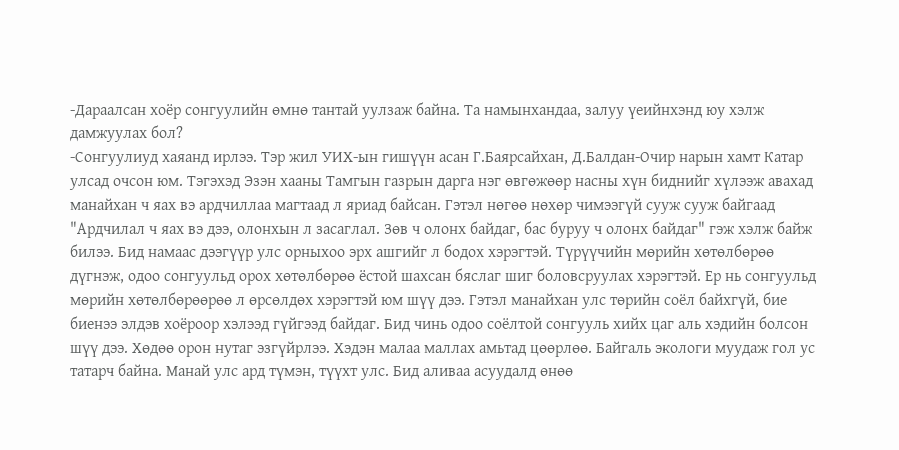-Дараалсан хоёр сонгуулийн өмнө тантай уулзаж байна. Та намынхандаа, залуу үеийнхэнд юу хэлж дамжуулах бол?
-Сонгуулиуд хаяанд ирлээ. Тэр жил УИХ-ын гишүүн асан Г.Баярсайхан, Д.Балдан-Очир нарын хамт Катар улсад очсон юм. Тэгэхэд Эзэн хааны Тамгын газрын дарга нэг өвгөжөөр насны хүн биднийг хүлээж авахад манайхан ч яах вэ ардчиллаа магтаад л яриад байсан. Гэтэл нөгөө нөхөр чимээгүй сууж сууж байгаад "Ардчилал ч яах вэ дээ, олонхын л засаглал. Зөв ч олонх байдаг, бас буруу ч олонх байдаг" гэж хэлж байж билээ. Бид намаас дээгүүр улс орныхоо эрх ашгийг л бодох хэрэгтэй. Түрүүчийн мөрийн хөтөлбөрөө дүгнэж, одоо сонгуульд орох хөтөлбөрөө ёстой шахсан бяслаг шиг боловсруулах хэрэгтэй. Ер нь сонгуульд мөрийн хөтөлбөрөөрөө л өрсөлдөх хэрэгтэй юм шүү дээ. Гэтэл манайхан улс төрийн соёл байхгүй, бие биенээ элдэв хоёроор хэлээд гүйгээд байдаг. Бид чинь одоо соёлтой сонгууль хийх цаг аль хэдийн болсон шүү дээ. Хөдөө орон нутаг эзгүйрлээ. Хэдэн малаа маллах амьтад цөөрлөө. Байгаль экологи муудаж гол ус татарч байна. Манай улс ард түмэн, түүхт улс. Бид аливаа асуудалд өнөө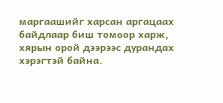маргаашийг харсан аргацаах байдлаар биш томоор харж, хярын орой дээрээс дурандах хэрэгтэй байна.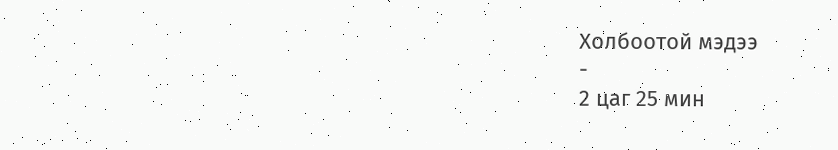Холбоотой мэдээ
-
2 цаг 25 мин